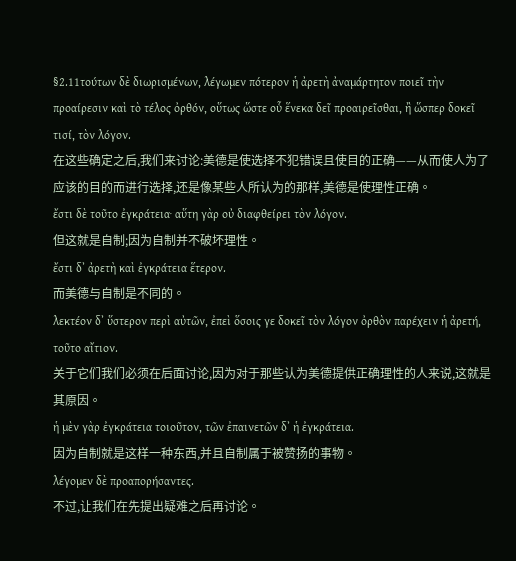§2.11τούτων δὲ διωρισμένων, λέγωμεν πότερον ἡ ἀρετὴ ἀναμάρτητον ποιεῖ τὴν προαίρεσιν καὶ τὸ τέλος ὀρθόν, οὕτως ὥστε οὗ ἕνεκα δεῖ προαιρεῖσθαι, ἢ ὥσπερ δοκεῖ τισί, τὸν λόγον.
在这些确定之后,我们来讨论:美德是使选择不犯错误且使目的正确——从而使人为了应该的目的而进行选择,还是像某些人所认为的那样,美德是使理性正确。
ἔστι δὲ τοῦτο ἐγκράτεια· αὕτη γὰρ οὐ διαφθείρει τὸν λόγον.
但这就是自制;因为自制并不破坏理性。
ἔστι δʼ ἀρετὴ καὶ ἐγκράτεια ἕτερον.
而美德与自制是不同的。
λεκτέον δʼ ὕστερον περὶ αὐτῶν, ἐπεὶ ὅσοις γε δοκεῖ τὸν λόγον ὀρθὸν παρέχειν ἡ ἀρετή, τοῦτο αἴτιον.
关于它们我们必须在后面讨论,因为对于那些认为美德提供正确理性的人来说,这就是其原因。
ἡ μὲν γὰρ ἐγκράτεια τοιοῦτον, τῶν ἐπαινετῶν δʼ ἡ ἐγκράτεια.
因为自制就是这样一种东西,并且自制属于被赞扬的事物。
λέγομεν δὲ προαπορήσαντες.
不过,让我们在先提出疑难之后再讨论。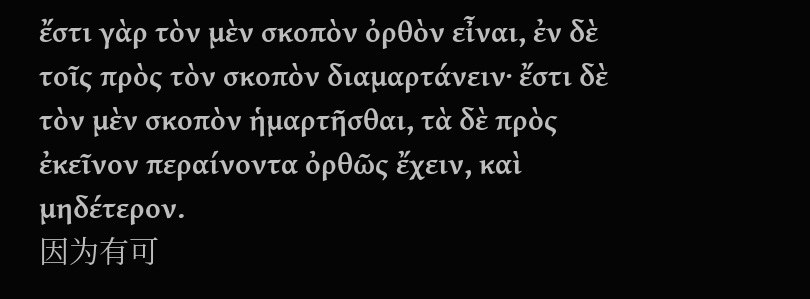ἔστι γὰρ τὸν μὲν σκοπὸν ὀρθὸν εἶναι, ἐν δὲ τοῖς πρὸς τὸν σκοπὸν διαμαρτάνειν· ἔστι δὲ τὸν μὲν σκοπὸν ἡμαρτῆσθαι, τὰ δὲ πρὸς ἐκεῖνον περαίνοντα ὀρθῶς ἔχειν, καὶ μηδέτερον.
因为有可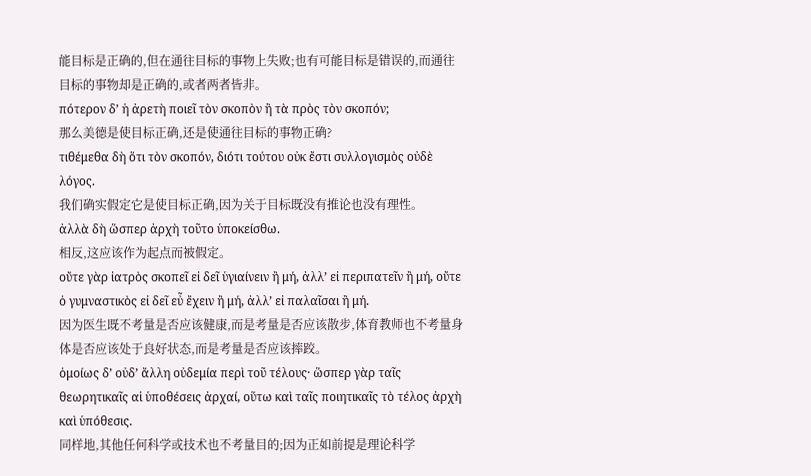能目标是正确的,但在通往目标的事物上失败;也有可能目标是错误的,而通往目标的事物却是正确的,或者两者皆非。
πότερον δʼ ἡ ἀρετὴ ποιεῖ τὸν σκοπὸν ἢ τὰ πρὸς τὸν σκοπόν;
那么美德是使目标正确,还是使通往目标的事物正确?
τιθέμεθα δὴ ὅτι τὸν σκοπόν, διότι τούτου οὐκ ἔστι συλλογισμὸς οὐδὲ λόγος.
我们确实假定它是使目标正确,因为关于目标既没有推论也没有理性。
ἀλλὰ δὴ ὥσπερ ἀρχὴ τοῦτο ὑποκείσθω.
相反,这应该作为起点而被假定。
οὔτε γὰρ ἰατρὸς σκοπεῖ εἰ δεῖ ὑγιαίνειν ἢ μή, ἀλλʼ εἰ περιπατεῖν ἢ μή, οὔτε ὁ γυμναστικὸς εἰ δεῖ εὖ ἔχειν ἢ μή, ἀλλʼ εἰ παλαῖσαι ἢ μή.
因为医生既不考量是否应该健康,而是考量是否应该散步,体育教师也不考量身体是否应该处于良好状态,而是考量是否应该摔跤。
ὁμοίως δʼ οὐδʼ ἄλλη οὐδεμία περὶ τοῦ τέλους· ὥσπερ γὰρ ταῖς θεωρητικαῖς αἱ ὑποθέσεις ἀρχαί, οὕτω καὶ ταῖς ποιητικαῖς τὸ τέλος ἀρχὴ καὶ ὑπόθεσις.
同样地,其他任何科学或技术也不考量目的;因为正如前提是理论科学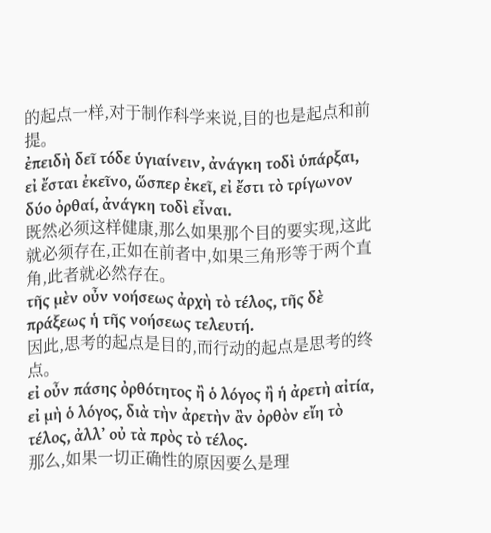的起点一样,对于制作科学来说,目的也是起点和前提。
ἐπειδὴ δεῖ τόδε ὑγιαίνειν, ἀνάγκη τοδὶ ὑπάρξαι, εἰ ἔσται ἐκεῖνο, ὥσπερ ἐκεῖ, εἰ ἔστι τὸ τρίγωνον δύο ὀρθαί, ἀνάγκη τοδὶ εἶναι.
既然必须这样健康,那么如果那个目的要实现,这此就必须存在,正如在前者中,如果三角形等于两个直角,此者就必然存在。
τῆς μὲν οὖν νοήσεως ἀρχὴ τὸ τέλος, τῆς δὲ πράξεως ἡ τῆς νοήσεως τελευτή.
因此,思考的起点是目的,而行动的起点是思考的终点。
εἰ οὖν πάσης ὀρθότητος ἢ ὁ λόγος ἢ ἡ ἀρετὴ αἰτία, εἰ μὴ ὁ λόγος, διὰ τὴν ἀρετὴν ἂν ὀρθὸν εἴη τὸ τέλος, ἀλλʼ οὐ τὰ πρὸς τὸ τέλος.
那么,如果一切正确性的原因要么是理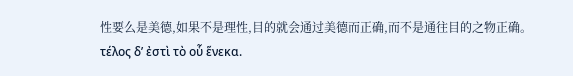性要么是美德,如果不是理性,目的就会通过美德而正确,而不是通往目的之物正确。
τέλος δʼ ἐστὶ τὸ οὗ ἕνεκα.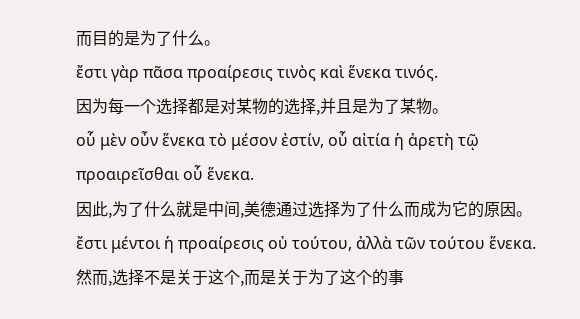而目的是为了什么。
ἔστι γὰρ πᾶσα προαίρεσις τινὸς καὶ ἕνεκα τινός.
因为每一个选择都是对某物的选择,并且是为了某物。
οὗ μὲν οὖν ἕνεκα τὸ μέσον ἐστίν, οὗ αἰτία ἡ ἀρετὴ τῷ προαιρεῖσθαι οὗ ἕνεκα.
因此,为了什么就是中间,美德通过选择为了什么而成为它的原因。
ἔστι μέντοι ἡ προαίρεσις οὐ τούτου, ἀλλὰ τῶν τούτου ἕνεκα.
然而,选择不是关于这个,而是关于为了这个的事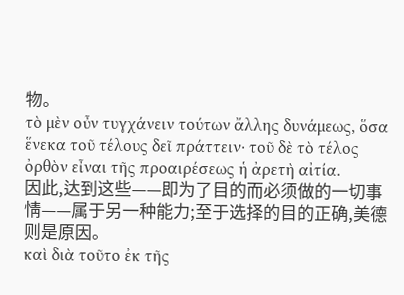物。
τὸ μὲν οὖν τυγχάνειν τούτων ἄλλης δυνάμεως, ὅσα ἕνεκα τοῦ τέλους δεῖ πράττειν· τοῦ δὲ τὸ τέλος ὀρθὸν εἶναι τῆς προαιρέσεως ἡ ἀρετὴ αἰτία.
因此,达到这些——即为了目的而必须做的一切事情——属于另一种能力;至于选择的目的正确,美德则是原因。
καὶ διὰ τοῦτο ἐκ τῆς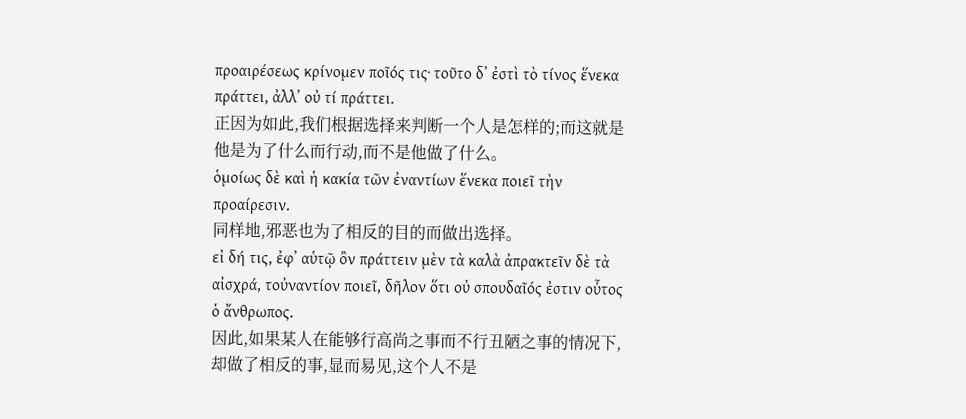προαιρέσεως κρίνομεν ποῖός τις· τοῦτο δʼ ἐστὶ τὸ τίνος ἕνεκα πράττει, ἀλλʼ οὐ τί πράττει.
正因为如此,我们根据选择来判断一个人是怎样的;而这就是他是为了什么而行动,而不是他做了什么。
ὁμοίως δὲ καὶ ἡ κακία τῶν ἐναντίων ἕνεκα ποιεῖ τὴν προαίρεσιν.
同样地,邪恶也为了相反的目的而做出选择。
εἰ δή τις, ἐφʼ αὑτῷ ὂν πράττειν μὲν τὰ καλὰ ἀπρακτεῖν δὲ τὰ αἰσχρά, τοὐναντίον ποιεῖ, δῆλον ὅτι οὐ σπουδαῖός ἐστιν οὗτος ὁ ἄνθρωπος.
因此,如果某人在能够行高尚之事而不行丑陋之事的情况下,却做了相反的事,显而易见,这个人不是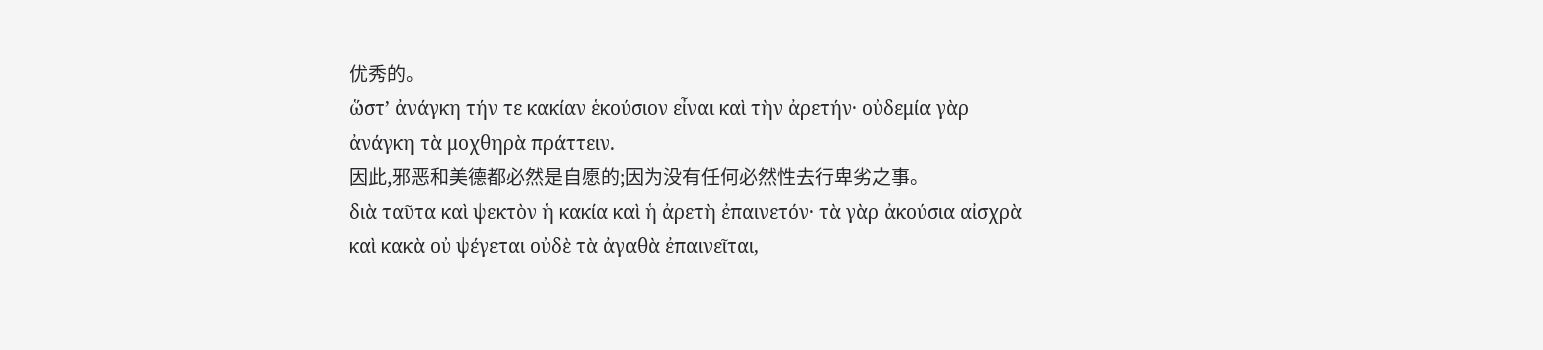优秀的。
ὥστʼ ἀνάγκη τήν τε κακίαν ἑκούσιον εἶναι καὶ τὴν ἀρετήν· οὐδεμία γὰρ ἀνάγκη τὰ μοχθηρὰ πράττειν.
因此,邪恶和美德都必然是自愿的;因为没有任何必然性去行卑劣之事。
διὰ ταῦτα καὶ ψεκτὸν ἡ κακία καὶ ἡ ἀρετὴ ἐπαινετόν· τὰ γὰρ ἀκούσια αἰσχρὰ καὶ κακὰ οὐ ψέγεται οὐδὲ τὰ ἀγαθὰ ἐπαινεῖται,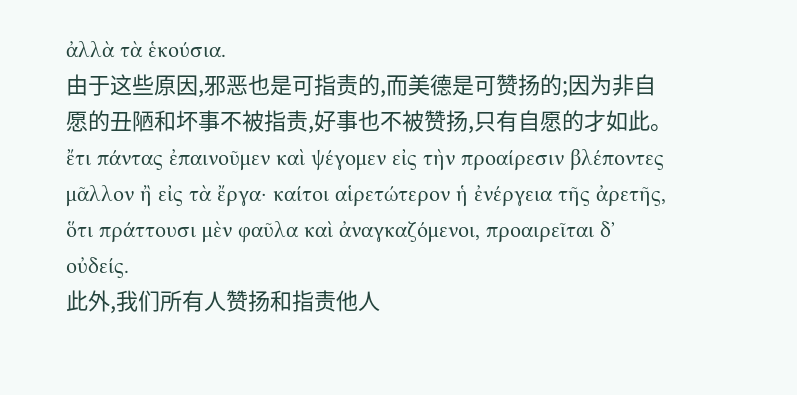ἀλλὰ τὰ ἑκούσια.
由于这些原因,邪恶也是可指责的,而美德是可赞扬的;因为非自愿的丑陋和坏事不被指责,好事也不被赞扬,只有自愿的才如此。
ἔτι πάντας ἐπαινοῦμεν καὶ ψέγομεν εἰς τὴν προαίρεσιν βλέποντες μᾶλλον ἢ εἰς τὰ ἔργα· καίτοι αἱρετώτερον ἡ ἐνέργεια τῆς ἀρετῆς, ὅτι πράττουσι μὲν φαῦλα καὶ ἀναγκαζόμενοι, προαιρεῖται δʼ οὐδείς.
此外,我们所有人赞扬和指责他人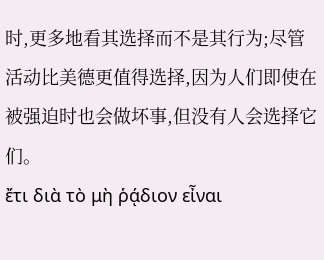时,更多地看其选择而不是其行为;尽管活动比美德更值得选择,因为人们即使在被强迫时也会做坏事,但没有人会选择它们。
ἔτι διὰ τὸ μὴ ῥᾴδιον εἶναι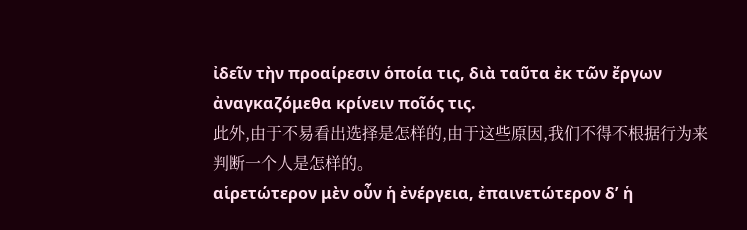ἰδεῖν τὴν προαίρεσιν ὁποία τις, διὰ ταῦτα ἐκ τῶν ἔργων ἀναγκαζόμεθα κρίνειν ποῖός τις.
此外,由于不易看出选择是怎样的,由于这些原因,我们不得不根据行为来判断一个人是怎样的。
αἱρετώτερον μὲν οὖν ἡ ἐνέργεια, ἐπαινετώτερον δʼ ἡ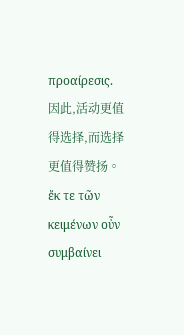προαίρεσις.
因此,活动更值得选择,而选择更值得赞扬。
ἔκ τε τῶν κειμένων οὖν συμβαίνει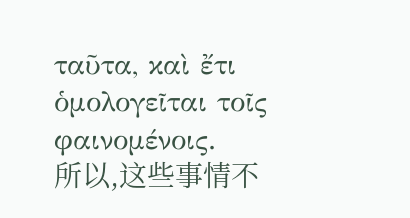ταῦτα, καὶ ἔτι ὁμολογεῖται τοῖς φαινομένοις.
所以,这些事情不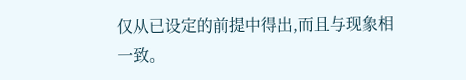仅从已设定的前提中得出,而且与现象相一致。